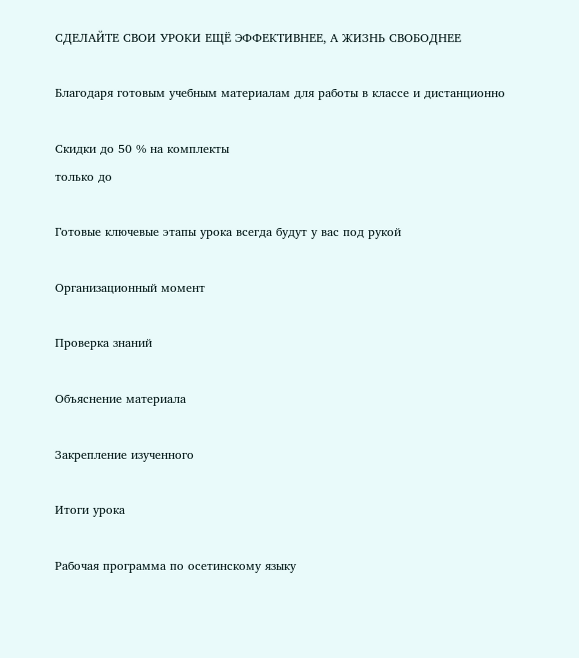СДЕЛАЙТЕ СВОИ УРОКИ ЕЩЁ ЭФФЕКТИВНЕЕ, А ЖИЗНЬ СВОБОДНЕЕ

Благодаря готовым учебным материалам для работы в классе и дистанционно

Скидки до 50 % на комплекты
только до

Готовые ключевые этапы урока всегда будут у вас под рукой

Организационный момент

Проверка знаний

Объяснение материала

Закрепление изученного

Итоги урока

Рабочая программа по осетинскому языку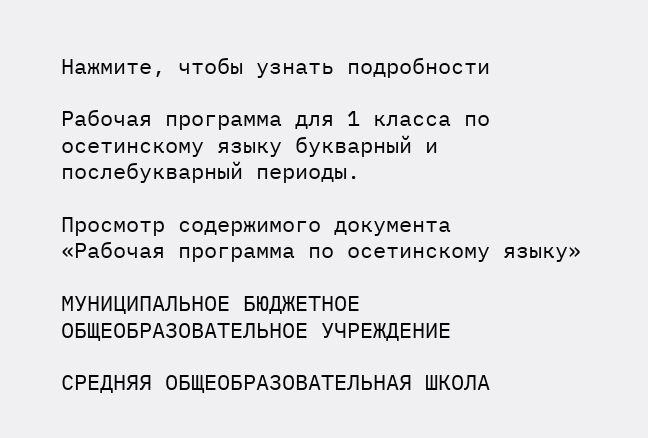Нажмите, чтобы узнать подробности

Рабочая программа для 1 класса по осетинскому языку букварный и послебукварный периоды.

Просмотр содержимого документа
«Рабочая программа по осетинскому языку»

МУНИЦИПАЛЬНОЕ БЮДЖЕТНОЕ ОБЩЕОБРАЗОВАТЕЛЬНОЕ УЧРЕЖДЕНИЕ

СРЕДНЯЯ ОБЩЕОБРАЗОВАТЕЛЬНАЯ ШКОЛА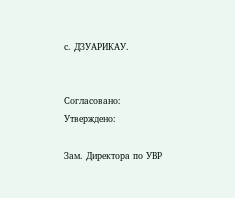с. ДЗУАРИКАУ.


Согласовано: Утверждено:

Зам. Директора по УВР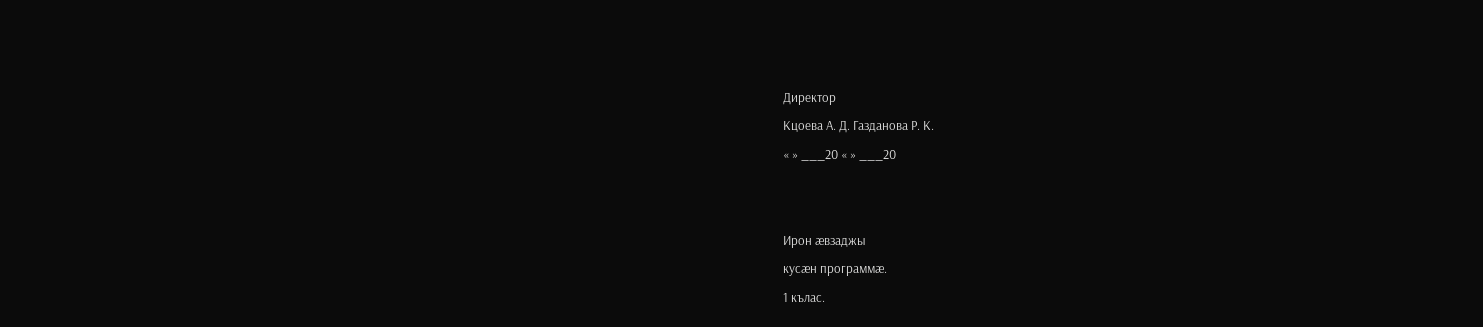Директор

Кцоева А. Д. Газданова Р. К.

« » ___20 « » ___20





Ирон æвзаджы

кусæн программæ.

1 кълас.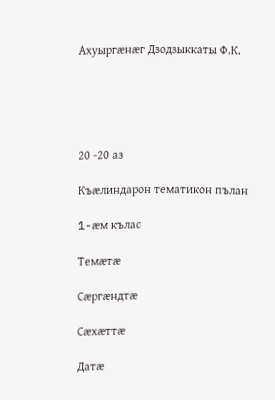Ахуыргæнæг Дзодзыккаты Ф.К.





20 -20 аз

Къæлиндарон тематикон пълан

1-æм кълас

Темæтæ

Сæргæндтæ

Сæхæттæ

Датæ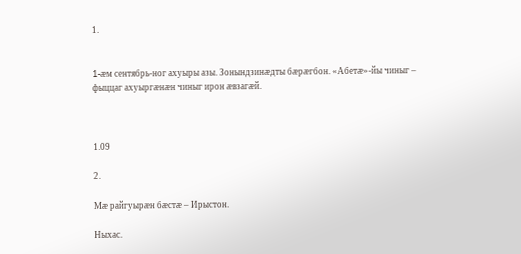1.


1-æм сентябрь-ног ахуыры азы. Зонындзинæдты бæрæгбон. «Абетæ»-йы чиныг – фыццаг ахуыргæнæн чиныг ирон æвзагæй.



1.09

2.

Мæ райгуырæн бæстæ – Ирыстон.

Ныхас.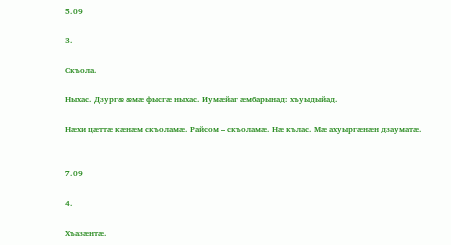5.09

3.

Скъола.

Ныхас. Дзургæ æмæ фысгæ ныхас. Иумæйаг æмбарынад: хъуыдыйад.

Нæхи цæттæ кæнæм скъоламæ. Райсом – скъоламæ. Нæ кълас. Мæ ахуыргæнæн дзауматæ.


7.09

4.

Хъазæнтæ.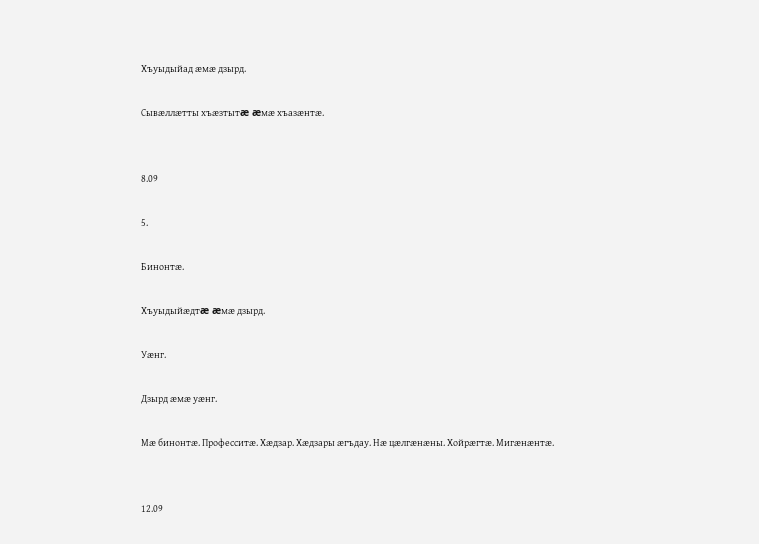Хъуыдыйад æмæ дзырд.

Сывæллæтты хъæзтытæ æмæ хъазæнтæ.


8.09

5.

Бинонтæ.

Хъуыдыйæдтæ æмæ дзырд.

Уæнг.

Дзырд æмæ уæнг.

Мæ бинонтæ. Професситæ. Хæдзар. Хæдзары æгъдау. Нæ цæлгæнæны. Хойрæгтæ. Мигæнæнтæ.


12.09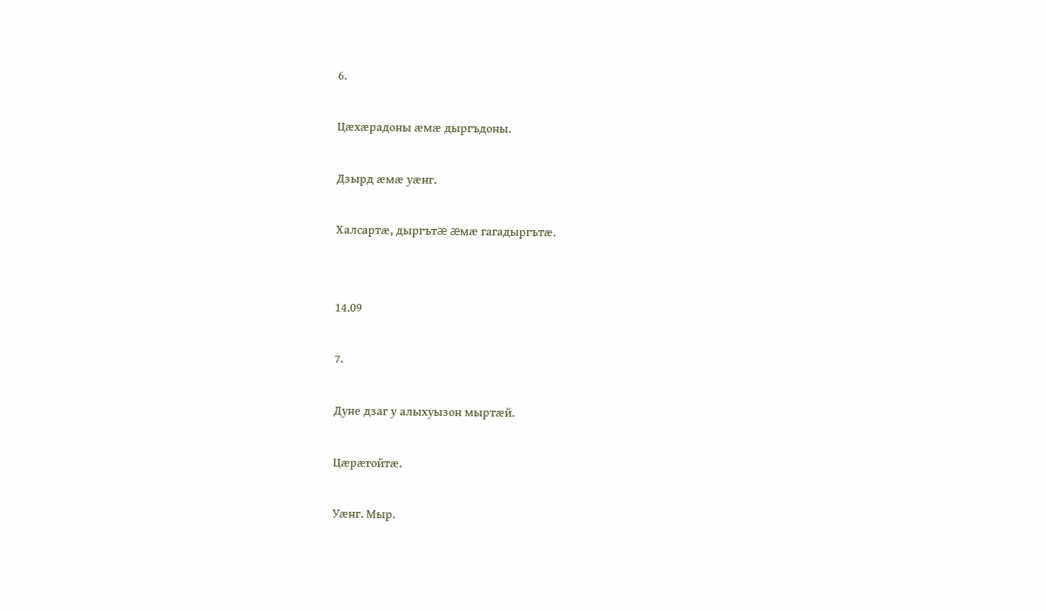6.

Цæхæрадоны æмæ дыргъдоны.

Дзырд æмæ уæнг.

Халсартæ, дыргътæ æмæ гагадыргътæ.


14.09

7.

Дуне дзаг у алыхуызон мыртæй.

Цæрæгойтæ.

Уæнг. Мыр.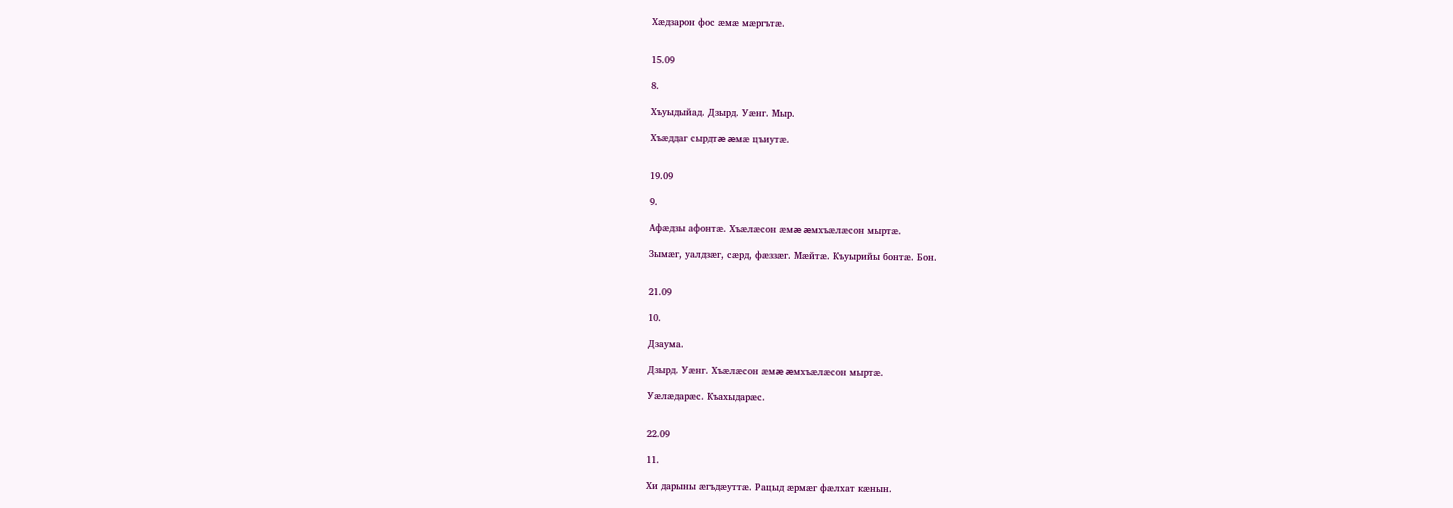Хæдзарон фос æмæ мæргътæ.


15.09

8.

Хъуыдыйад. Дзырд. Уæнг. Мыр.

Хъæддаг сырдтæ æмæ цъиутæ.


19.09

9.

Афæдзы афонтæ. Хъæлæсон æмæ æмхъæлæсон мыртæ.

Зымæг, уалдзæг, сæрд, фæззæг. Мæйтæ. Къуырийы бонтæ. Бон.


21.09

10.

Дзаума.

Дзырд. Уæнг. Хъæлæсон æмæ æмхъæлæсон мыртæ.

Уæлæдарæс. Къахыдарæс.


22.09

11.

Хи дарыны æгъдæуттæ. Рацыд æрмæг фæлхат кæнын.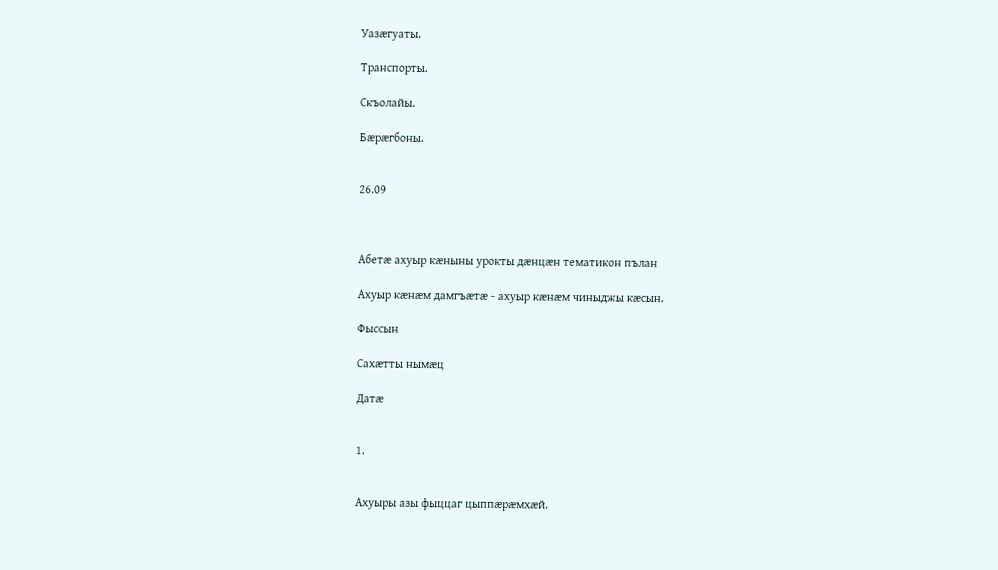Уазæгуаты.

Транспорты.

Скъолайы.

Бæрæгбоны.


26.09



Абетæ ахуыр кæныны урокты дæнцæн тематикон пълан

Ахуыр кæнæм дамгъæтæ - ахуыр кæнæм чиныджы кæсын.

Фыссын

Сахæтты нымæц

Датæ


1.


Ахуыры азы фыццаг цыппæрæмхæй.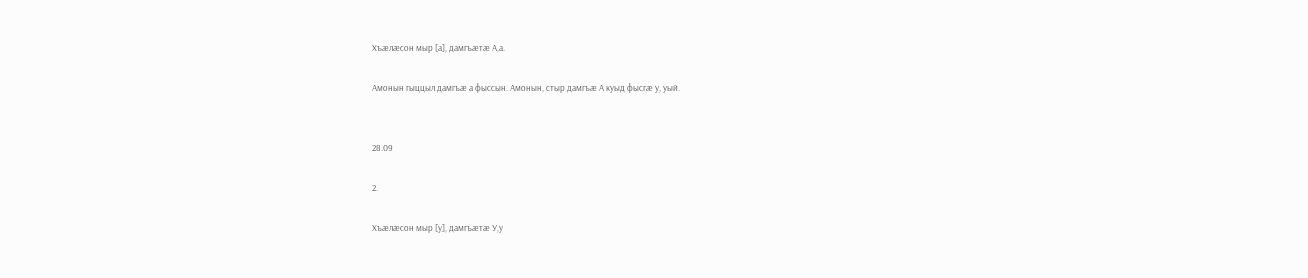Хъæлæсон мыр [а], дамгъæтæ А,а.

Амонын гыццыл дамгъæ а фыссын. Амонын, стыр дамгъæ А куыд фысгæ у, уый.


28.09

2.

Хъæлæсон мыр [у], дамгъæтæ У,у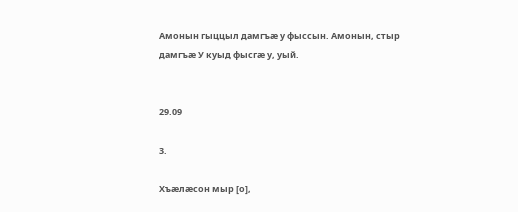Амонын гыццыл дамгъæ у фыссын. Амонын, стыр дамгъæ У куыд фысгæ у, уый.


29.09

3.

Хъæлæсон мыр [о],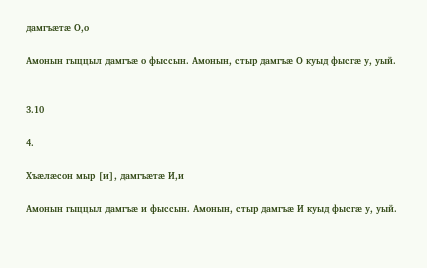дамгъæтæ О,о

Амонын гыццыл дамгъæ о фыссын. Амонын, стыр дамгъæ О куыд фысгæ у, уый.


3.10

4.

Хъæлæсон мыр [и], дамгъæтæ И,и

Амонын гыццыл дамгъæ и фыссын. Амонын, стыр дамгъæ И куыд фысгæ у, уый.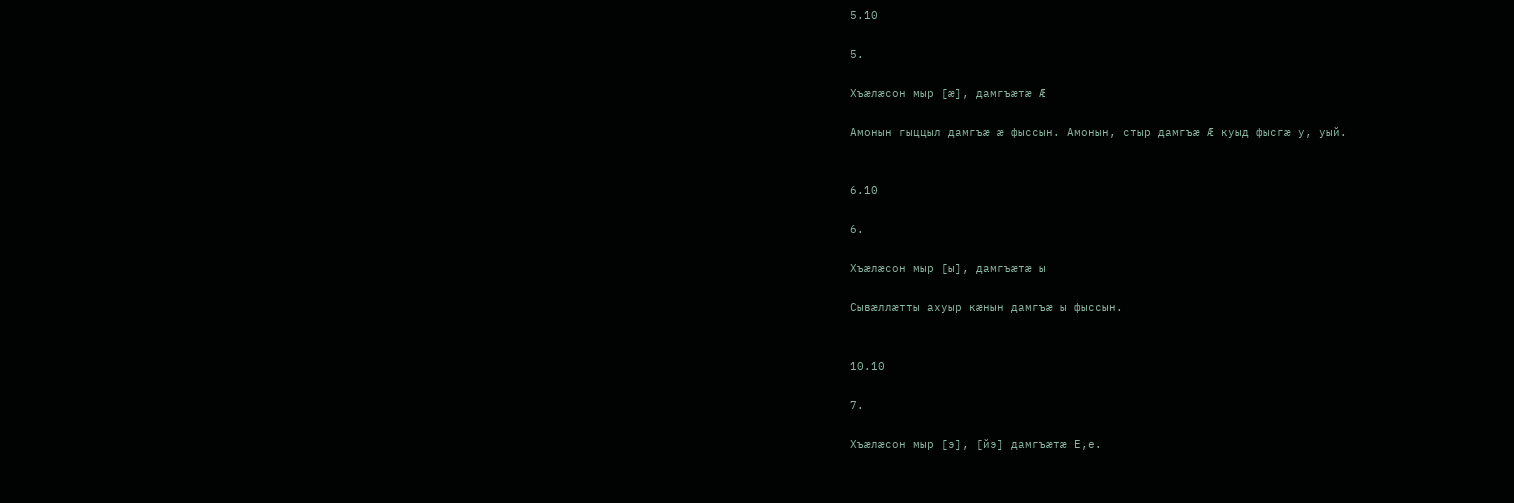5.10

5.

Хъæлæсон мыр [æ], дамгъæтæ Ӕ

Амонын гыццыл дамгъæ æ фыссын. Амонын, стыр дамгъæ Ӕ куыд фысгæ у, уый.


6.10

6.

Хъæлæсон мыр [ы], дамгъæтæ ы

Сывæллæтты ахуыр кæнын дамгъæ ы фыссын.


10.10

7.

Хъæлæсон мыр [э], [йэ] дамгъæтæ Е,е.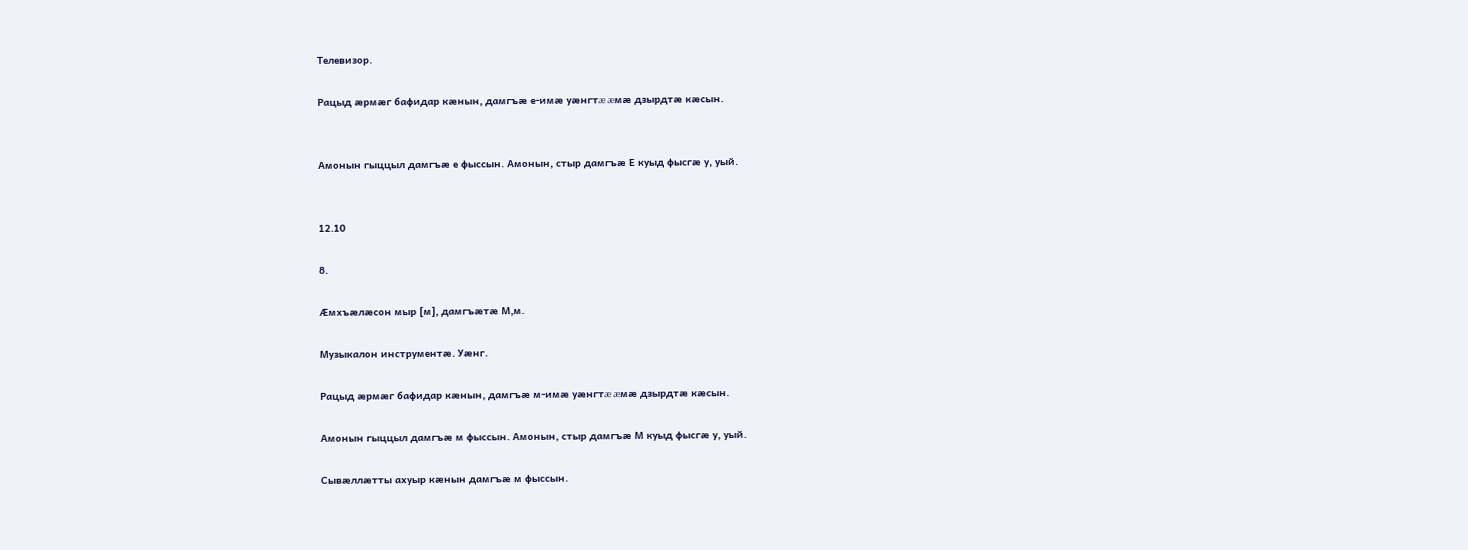Телевизор.

Рацыд æрмæг бафидар кæнын, дамгъæ е-имæ уæнгтæ æмæ дзырдтæ кæсын.


Амонын гыццыл дамгъæ е фыссын. Амонын, стыр дамгъæ Е куыд фысгæ у, уый.


12.10

8.

Æмхъæлæсон мыр [м], дамгъæтæ М,м.

Музыкалон инструментæ. Уæнг.

Рацыд æрмæг бафидар кæнын, дамгъæ м-имæ уæнгтæ æмæ дзырдтæ кæсын.

Амонын гыццыл дамгъæ м фыссын. Амонын, стыр дамгъæ М куыд фысгæ у, уый.

Сывæллæтты ахуыр кæнын дамгъæ м фыссын.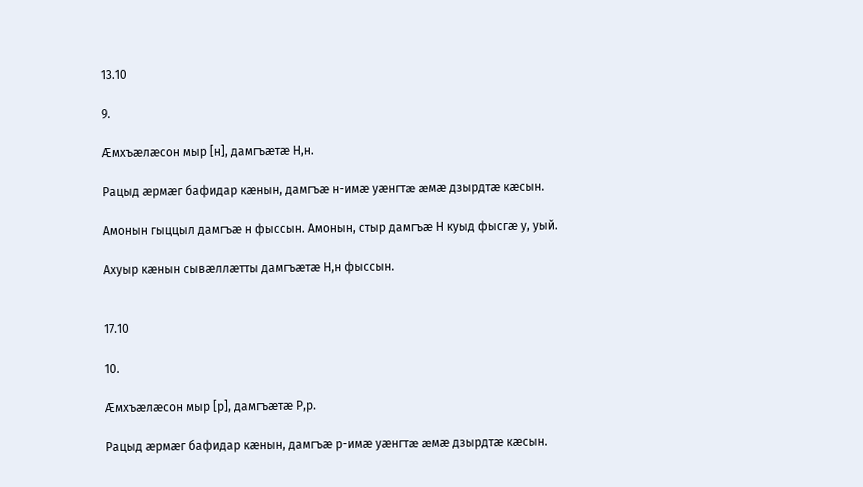13.10

9.

Æмхъæлæсон мыр [н], дамгъæтæ Н,н.

Рацыд æрмæг бафидар кæнын, дамгъæ н-имæ уæнгтæ æмæ дзырдтæ кæсын.

Амонын гыццыл дамгъæ н фыссын. Амонын, стыр дамгъæ Н куыд фысгæ у, уый.

Ахуыр кæнын сывæллæтты дамгъæтæ Н,н фыссын.


17.10

10.

Æмхъæлæсон мыр [р], дамгъæтæ Р,р.

Рацыд æрмæг бафидар кæнын, дамгъæ р-имæ уæнгтæ æмæ дзырдтæ кæсын.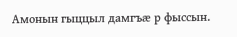Амонын гыццыл дамгъæ р фыссын.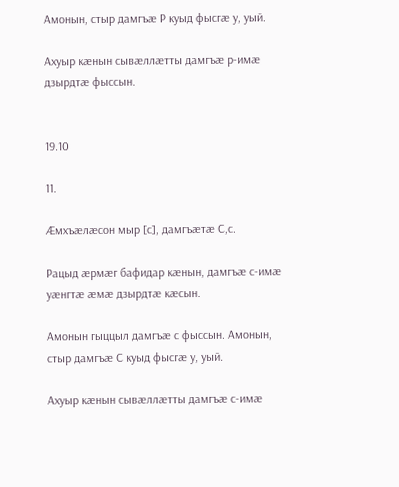Амонын, стыр дамгъæ Р куыд фысгæ у, уый.

Ахуыр кæнын сывæллæтты дамгъæ р-имæ дзырдтæ фыссын.


19.10

11.

Æмхъæлæсон мыр [с], дамгъæтæ С,с.

Рацыд æрмæг бафидар кæнын, дамгъæ с-имæ уæнгтæ æмæ дзырдтæ кæсын.

Амонын гыццыл дамгъæ с фыссын. Амонын, стыр дамгъæ С куыд фысгæ у, уый.

Ахуыр кæнын сывæллæтты дамгъæ с-имæ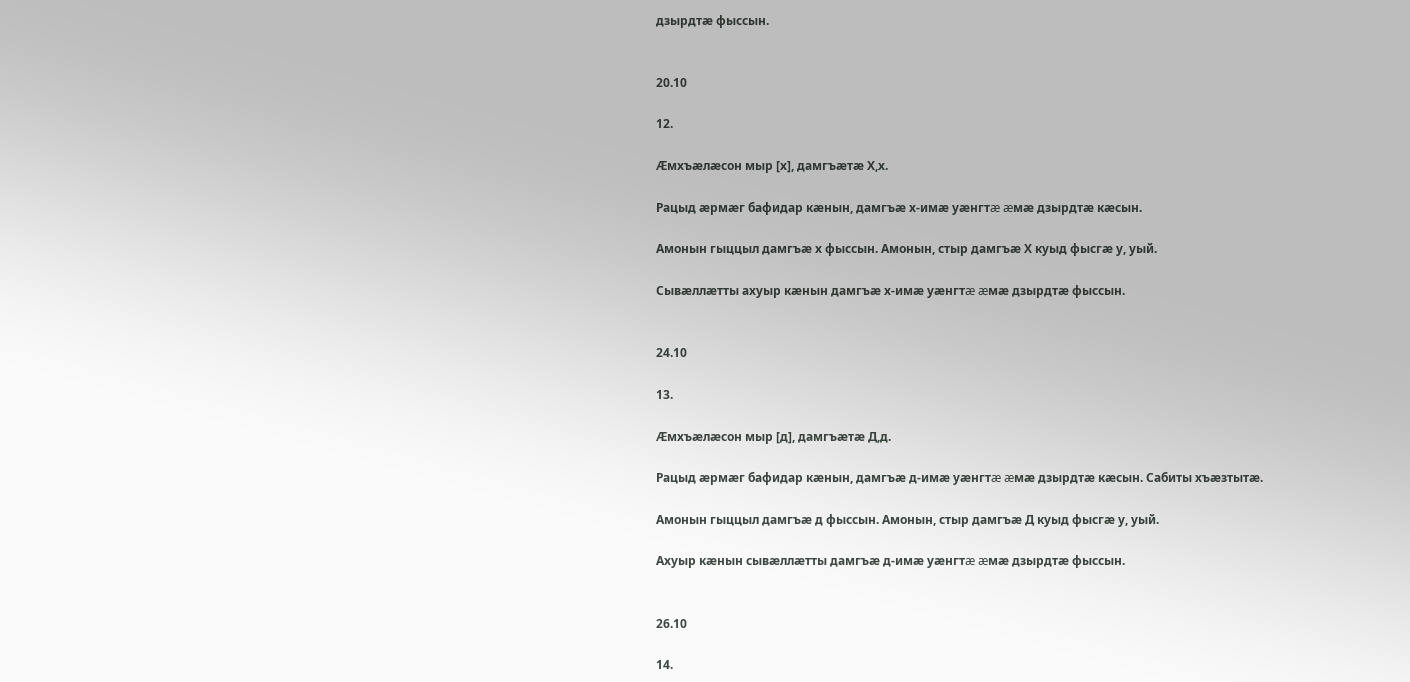дзырдтæ фыссын.


20.10

12.

Æмхъæлæсон мыр [х], дамгъæтæ Х,х.

Рацыд æрмæг бафидар кæнын, дамгъæ х-имæ уæнгтæ æмæ дзырдтæ кæсын.

Амонын гыццыл дамгъæ х фыссын. Амонын, стыр дамгъæ Х куыд фысгæ у, уый.

Сывæллæтты ахуыр кæнын дамгъæ х-имæ уæнгтæ æмæ дзырдтæ фыссын.


24.10

13.

Æмхъæлæсон мыр [д], дамгъæтæ Д,д.

Рацыд æрмæг бафидар кæнын, дамгъæ д-имæ уæнгтæ æмæ дзырдтæ кæсын. Сабиты хъæзтытæ.

Амонын гыццыл дамгъæ д фыссын. Амонын, стыр дамгъæ Д куыд фысгæ у, уый.

Ахуыр кæнын сывæллæтты дамгъæ д-имæ уæнгтæ æмæ дзырдтæ фыссын.


26.10

14.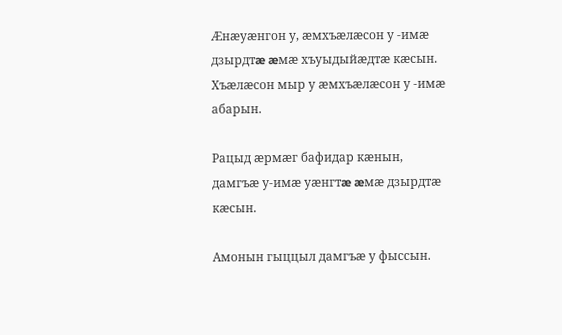Æнæуæнгон у, æмхъæлæсон у -имæ дзырдтæ æмæ хъуыдыйæдтæ кæсын. Хъæлæсон мыр у æмхъæлæсон у -имæ абарын.

Рацыд æрмæг бафидар кæнын, дамгъæ у-имæ уæнгтæ æмæ дзырдтæ кæсын.

Амонын гыццыл дамгъæ у фыссын.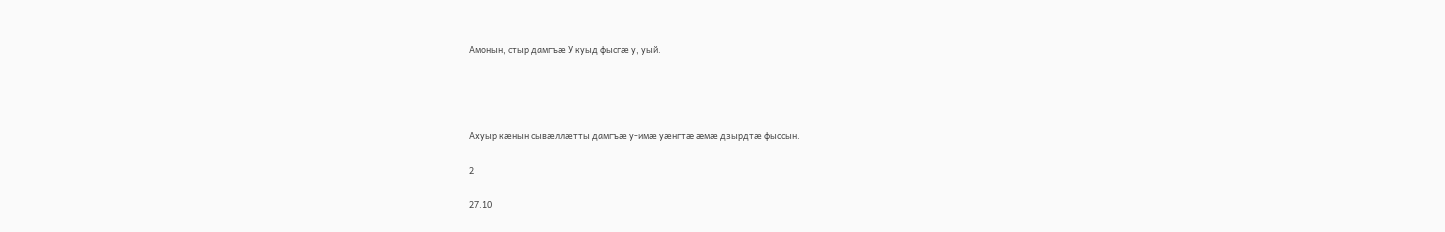Амонын, стыр дамгъæ У куыд фысгæ у, уый.




Ахуыр кæнын сывæллæтты дамгъæ у-имæ уæнгтæ æмæ дзырдтæ фыссын.

2

27.10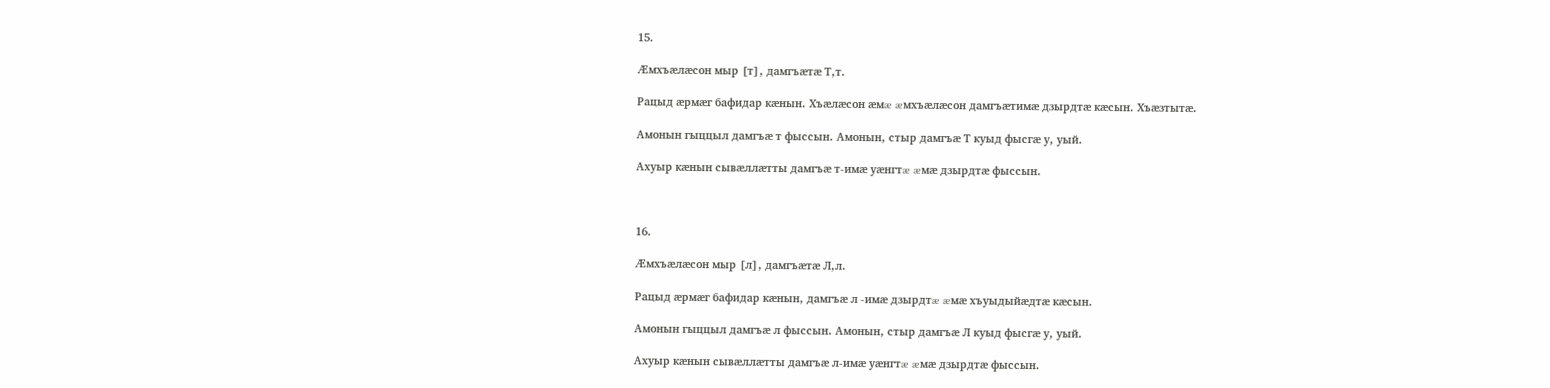15.

Æмхъæлæсон мыр [т], дамгъæтæ Т,т.

Рацыд æрмæг бафидар кæнын. Хъæлæсон æмæ æмхъæлæсон дамгъæтимæ дзырдтæ кæсын. Хъæзтытæ.

Амонын гыццыл дамгъæ т фыссын. Амонын, стыр дамгъæ Т куыд фысгæ у, уый.

Ахуыр кæнын сывæллæтты дамгъæ т-имæ уæнгтæ æмæ дзырдтæ фыссын.



16.

Æмхъæлæсон мыр [л], дамгъæтæ Л,л.

Рацыд æрмæг бафидар кæнын, дамгъæ л -имæ дзырдтæ æмæ хъуыдыйæдтæ кæсын.

Амонын гыццыл дамгъæ л фыссын. Амонын, стыр дамгъæ Л куыд фысгæ у, уый.

Ахуыр кæнын сывæллæтты дамгъæ л-имæ уæнгтæ æмæ дзырдтæ фыссын.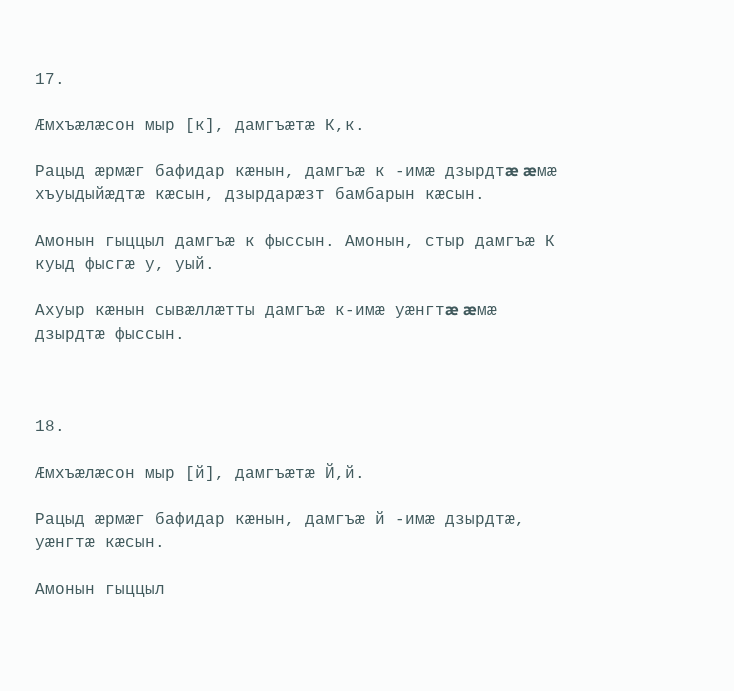17.

Æмхъæлæсон мыр [к], дамгъæтæ К,к.

Рацыд æрмæг бафидар кæнын, дамгъæ к -имæ дзырдтæ æмæ хъуыдыйæдтæ кæсын, дзырдарæзт бамбарын кæсын.

Амонын гыццыл дамгъæ к фыссын. Амонын, стыр дамгъæ К куыд фысгæ у, уый.

Ахуыр кæнын сывæллæтты дамгъæ к-имæ уæнгтæ æмæ дзырдтæ фыссын.



18.

Æмхъæлæсон мыр [й], дамгъæтæ Й,й.

Рацыд æрмæг бафидар кæнын, дамгъæ й -имæ дзырдтæ, уæнгтæ кæсын.

Амонын гыццыл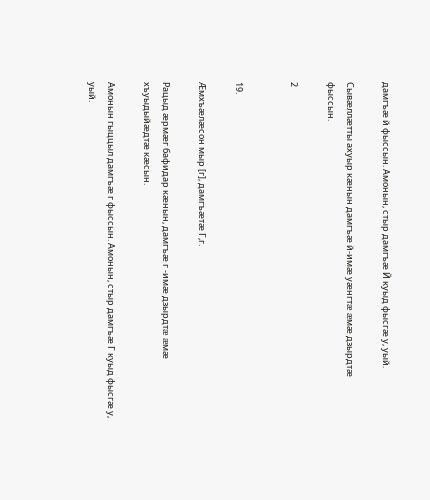дамгъæ й фыссын. Амонын, стыр дамгъæ Й куыд фысгæ у, уый.

Сывæллæтты ахуыр кæнын дамгъæ й-имæ уæнгтæ æмæ дзырдтæ фыссын.

2


19.

Æмхъæлæсон мыр [г], дамгъæтæ Г,г.

Рацыд æрмæг бафидар кæнын, дамгъæ г -имæ дзырдтæ æмæ хъуыдыйæдтæ кæсын.

Амонын гыццыл дамгъæ г фыссын. Амонын, стыр дамгъæ Г куыд фысгæ у, уый.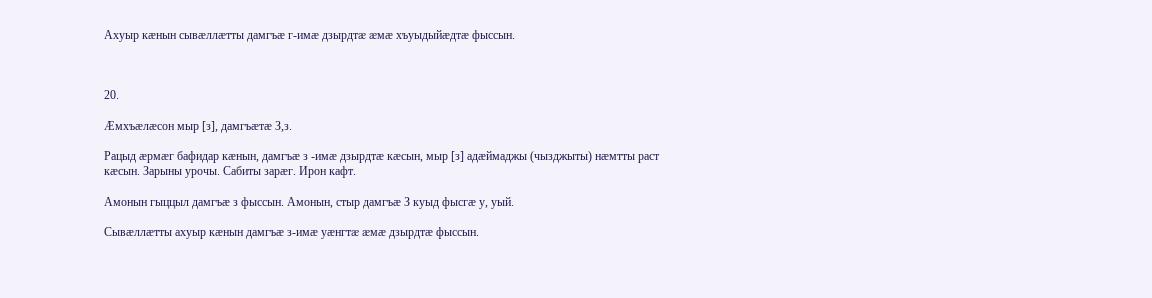Ахуыр кæнын сывæллæтты дамгъæ г-имæ дзырдтæ æмæ хъуыдыйæдтæ фыссын.



20.

Æмхъæлæсон мыр [з], дамгъæтæ З,з.

Рацыд æрмæг бафидар кæнын, дамгъæ з -имæ дзырдтæ кæсын, мыр [з] адæймаджы (чызджыты) нæмтты раст кæсын. Зарыны урочы. Сабиты зарæг. Ирон кафт.

Амонын гыццыл дамгъæ з фыссын. Амонын, стыр дамгъæ З куыд фысгæ у, уый.

Сывæллæтты ахуыр кæнын дамгъæ з-имæ уæнгтæ æмæ дзырдтæ фыссын.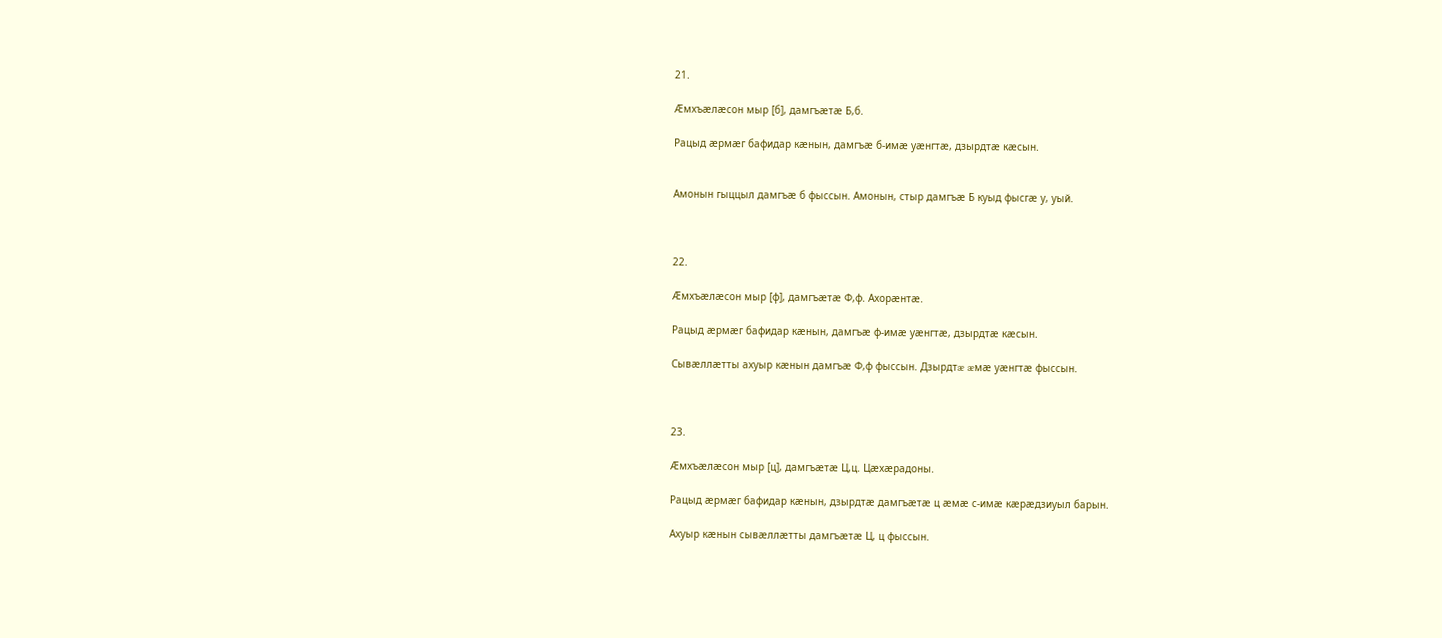21.

Æмхъæлæсон мыр [б], дамгъæтæ Б,б.

Рацыд æрмæг бафидар кæнын, дамгъæ б-имæ уæнгтæ, дзырдтæ кæсын.


Амонын гыццыл дамгъæ б фыссын. Амонын, стыр дамгъæ Б куыд фысгæ у, уый.



22.

Æмхъæлæсон мыр [ф], дамгъæтæ Ф,ф. Ахорæнтæ.

Рацыд æрмæг бафидар кæнын, дамгъæ ф-имæ уæнгтæ, дзырдтæ кæсын.

Сывæллæтты ахуыр кæнын дамгъæ Ф,ф фыссын. Дзырдтæ æмæ уæнгтæ фыссын.



23.

Æмхъæлæсон мыр [ц], дамгъæтæ Ц,ц. Цæхæрадоны.

Рацыд æрмæг бафидар кæнын, дзырдтæ дамгъæтæ ц æмæ с-имæ кæрæдзиуыл барын.

Ахуыр кæнын сывæллæтты дамгъæтæ Ц, ц фыссын.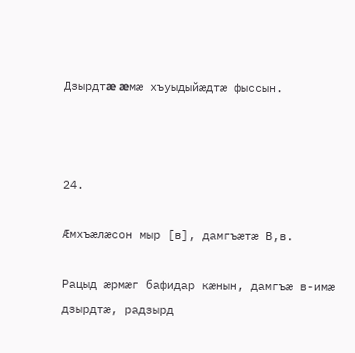Дзырдтæ æмæ хъуыдыйæдтæ фыссын.



24.

Æмхъæлæсон мыр [в], дамгъæтæ В,в.

Рацыд æрмæг бафидар кæнын, дамгъæ в-имæ дзырдтæ, радзырд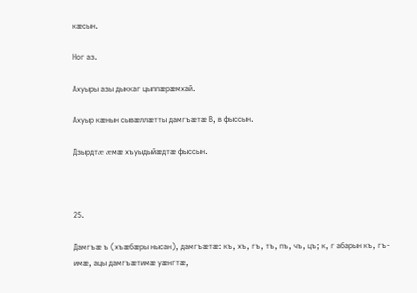кæсын.

Ног аз.

Ахуыры азы дыккаг цыппæрæмхай.

Ахуыр кæнын сывæллæтты дамгъæтæ В, в фыссын.

Дзырдтæ æмæ хъуыдыйæдтæ фыссын.



25.

Дамгъæ ъ (хъæбæры нысан), дамгъæтæ: къ, хъ, гъ, тъ, пъ, чъ, цъ; к, г абарын къ, гъ-имæ, ацы дамгъæтимæ уæнгтæ,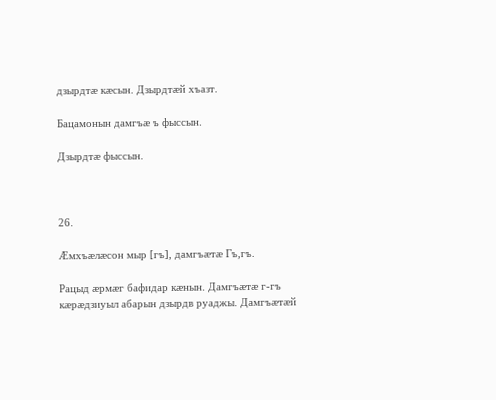дзырдтæ кæсын. Дзырдтæй хъазт.

Бацамонын дамгъæ ъ фыссын.

Дзырдтæ фыссын.



26.

Æмхъæлæсон мыр [гъ], дамгъæтæ Гъ,гъ.

Рацыд æрмæг бафидар кæнын. Дамгъæтæ г-гъ кæрæдзиуыл абарын дзырдв руаджы. Дамгъæтæй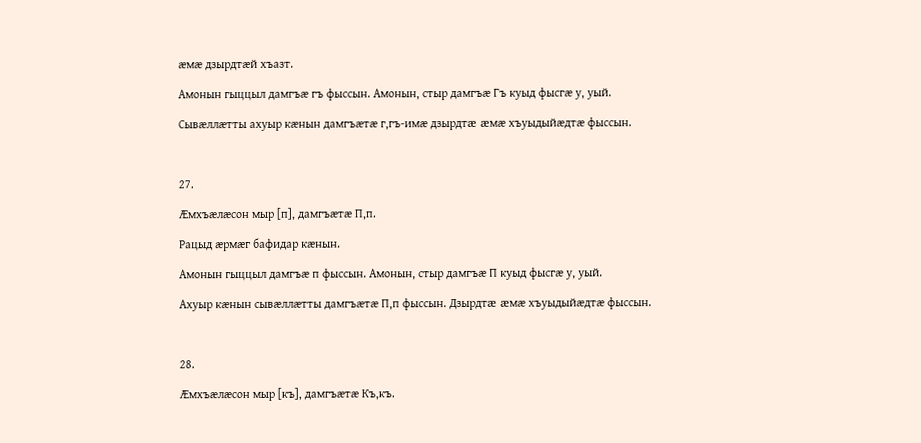æмæ дзырдтæй хъазт.

Амонын гыццыл дамгъæ гъ фыссын. Амонын, стыр дамгъæ Гъ куыд фысгæ у, уый.

Сывæллæтты ахуыр кæнын дамгъæтæ г,гъ-имæ дзырдтæ æмæ хъуыдыйæдтæ фыссын.



27.

Æмхъæлæсон мыр [п], дамгъæтæ П,п.

Рацыд æрмæг бафидар кæнын.

Амонын гыццыл дамгъæ п фыссын. Амонын, стыр дамгъæ П куыд фысгæ у, уый.

Ахуыр кæнын сывæллæтты дамгъæтæ П,п фыссын. Дзырдтæ æмæ хъуыдыйæдтæ фыссын.



28.

Æмхъæлæсон мыр [къ], дамгъæтæ Къ,къ.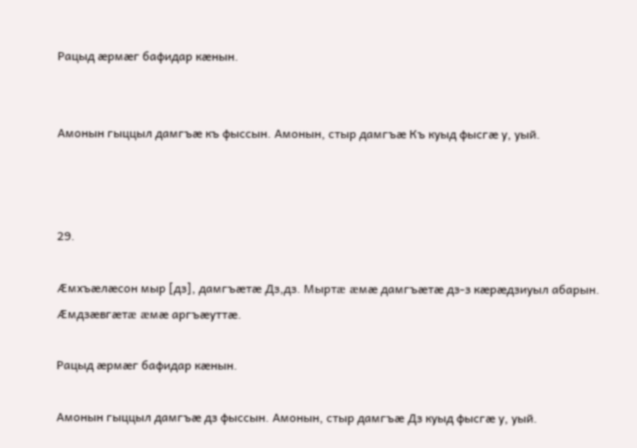Рацыд æрмæг бафидар кæнын.


Амонын гыццыл дамгъæ къ фыссын. Амонын, стыр дамгъæ Къ куыд фысгæ у, уый.



29.

Æмхъæлæсон мыр [дз], дамгъæтæ Дз,дз. Мыртæ æмæ дамгъæтæ дз-з кæрæдзиуыл абарын. Æмдзæвгæтæ æмæ аргъæуттæ.

Рацыд æрмæг бафидар кæнын.

Амонын гыццыл дамгъæ дз фыссын. Амонын, стыр дамгъæ Дз куыд фысгæ у, уый.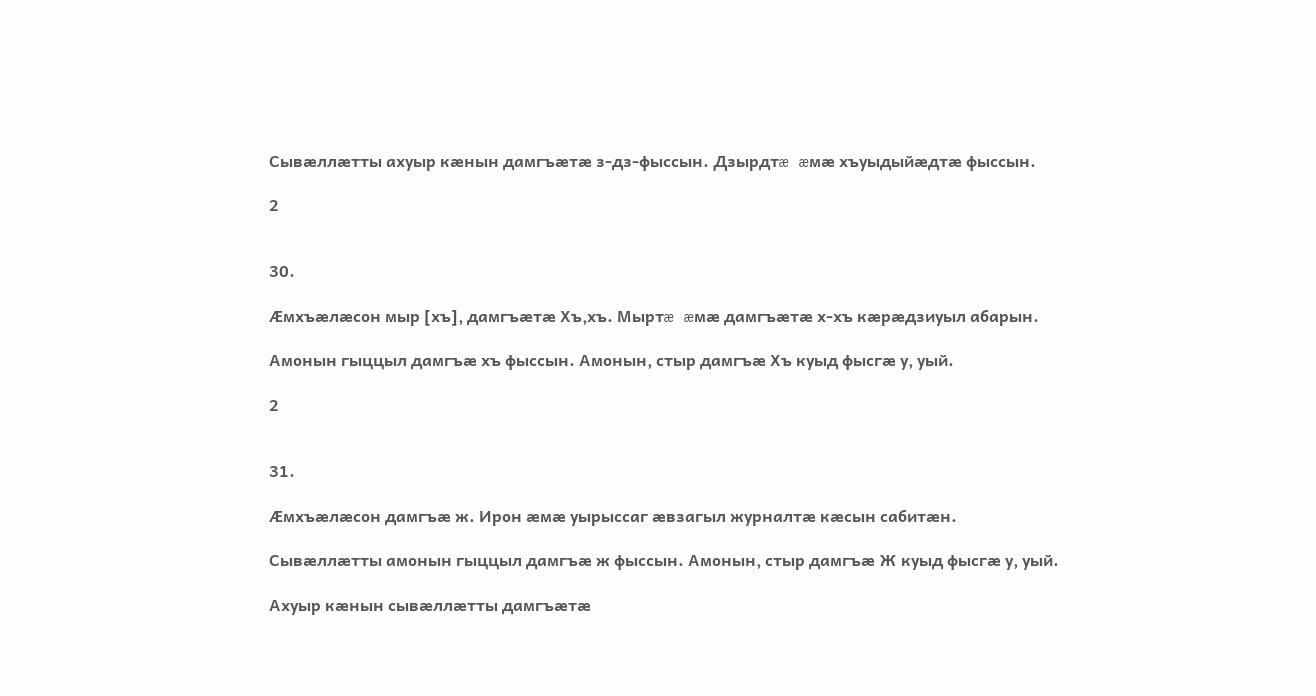Сывæллæтты ахуыр кæнын дамгъæтæ з-дз-фыссын. Дзырдтæ æмæ хъуыдыйæдтæ фыссын.

2


30.

Æмхъæлæсон мыр [хъ], дамгъæтæ Хъ,хъ. Мыртæ æмæ дамгъæтæ х-хъ кæрæдзиуыл абарын.

Амонын гыццыл дамгъæ хъ фыссын. Амонын, стыр дамгъæ Хъ куыд фысгæ у, уый.

2


31.

Æмхъæлæсон дамгъæ ж. Ирон æмæ уырыссаг æвзагыл журналтæ кæсын сабитæн.

Сывæллæтты амонын гыццыл дамгъæ ж фыссын. Амонын, стыр дамгъæ Ж куыд фысгæ у, уый.

Ахуыр кæнын сывæллæтты дамгъæтæ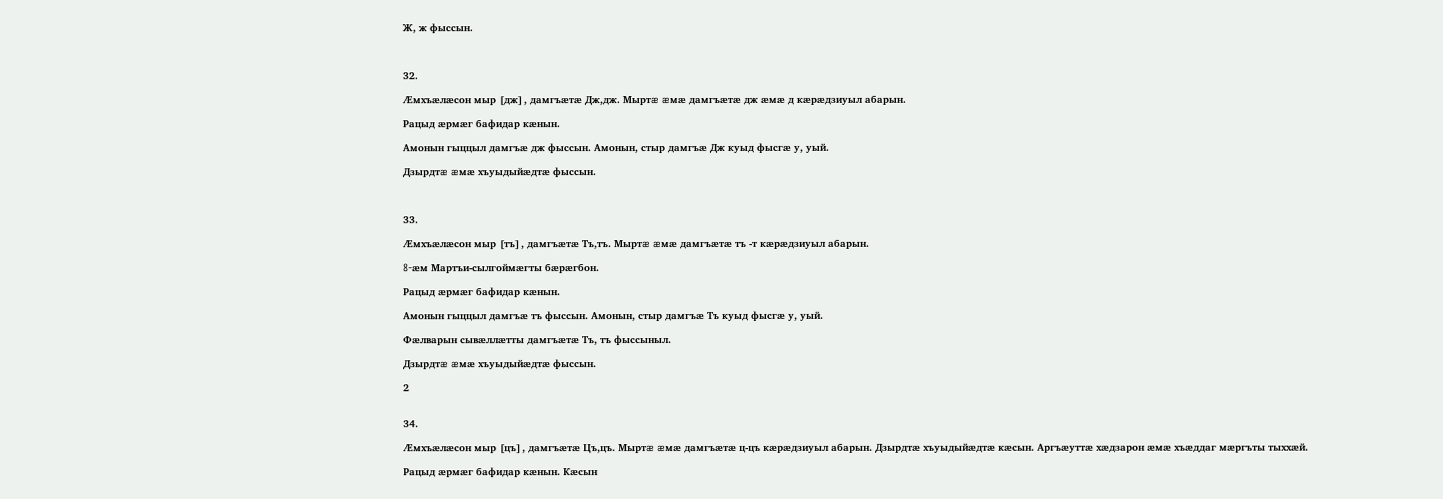Ж, ж фыссын.



32.

Æмхъæлæсон мыр [дж], дамгъæтæ Дж,дж. Мыртæ æмæ дамгъæтæ дж æмæ д кæрæдзиуыл абарын.

Рацыд æрмæг бафидар кæнын.

Амонын гыццыл дамгъæ дж фыссын. Амонын, стыр дамгъæ Дж куыд фысгæ у, уый.

Дзырдтæ æмæ хъуыдыйæдтæ фыссын.



33.

Æмхъæлæсон мыр [тъ], дамгъæтæ Тъ,тъ. Мыртæ æмæ дамгъæтæ тъ -т кæрæдзиуыл абарын.

8-æм Мартъи-сылгоймæгты бæрæгбон.

Рацыд æрмæг бафидар кæнын.

Амонын гыццыл дамгъæ тъ фыссын. Амонын, стыр дамгъæ Тъ куыд фысгæ у, уый.

Фæлварын сывæллæтты дамгъæтæ Тъ, тъ фыссыныл.

Дзырдтæ æмæ хъуыдыйæдтæ фыссын.

2


34.

Æмхъæлæсон мыр [цъ], дамгъæтæ Цъ,цъ. Мыртæ æмæ дамгъæтæ ц-цъ кæрæдзиуыл абарын. Дзырдтæ хъуыдыйæдтæ кæсын. Аргъæуттæ хæдзарон æмæ хъæддаг мæргъты тыххæй.

Рацыд æрмæг бафидар кæнын. Кæсын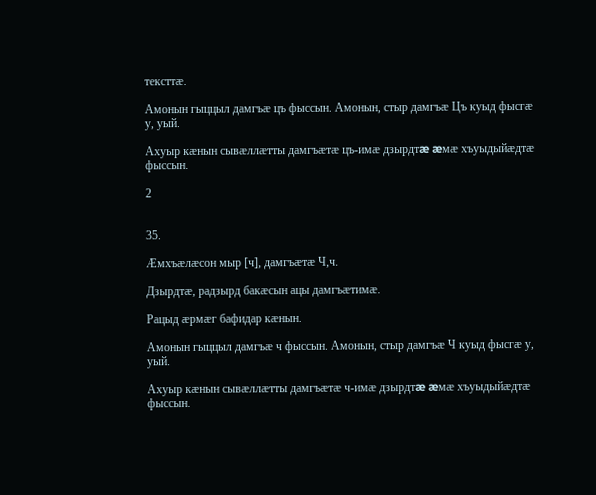тексттæ.

Амонын гыццыл дамгъæ цъ фыссын. Амонын, стыр дамгъæ Цъ куыд фысгæ у, уый.

Ахуыр кæнын сывæллæтты дамгъæтæ цъ-имæ дзырдтæ æмæ хъуыдыйæдтæ фыссын.

2


35.

Æмхъæлæсон мыр [ч], дамгъæтæ Ч,ч.

Дзырдтæ, радзырд бакæсын ацы дамгъæтимæ.

Рацыд æрмæг бафидар кæнын.

Амонын гыццыл дамгъæ ч фыссын. Амонын, стыр дамгъæ Ч куыд фысгæ у, уый.

Ахуыр кæнын сывæллæтты дамгъæтæ ч-имæ дзырдтæ æмæ хъуыдыйæдтæ фыссын.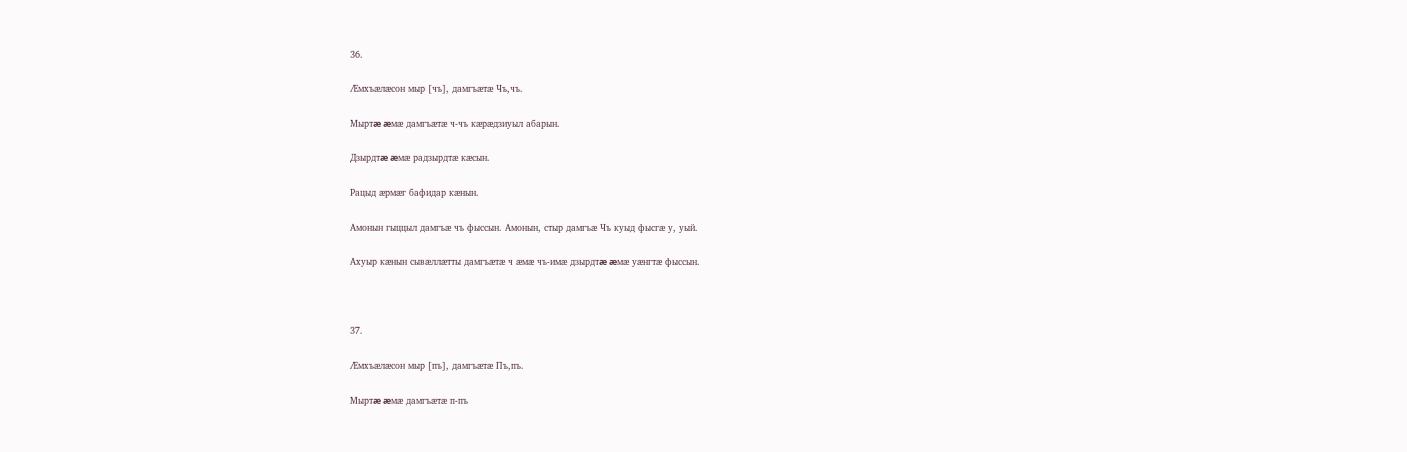36.

Æмхъæлæсон мыр [чъ], дамгъæтæ Чъ,чъ.

Мыртæ æмæ дамгъæтæ ч-чъ кæрæдзиуыл абарын.

Дзырдтæ æмæ радзырдтæ кæсын.

Рацыд æрмæг бафидар кæнын.

Амонын гыццыл дамгъæ чъ фыссын. Амонын, стыр дамгъæ Чъ куыд фысгæ у, уый.

Ахуыр кæнын сывæллæтты дамгъæтæ ч æмæ чъ-имæ дзырдтæ æмæ уæнгтæ фыссын.



37.

Æмхъæлæсон мыр [пъ], дамгъæтæ Пъ,пъ.

Мыртæ æмæ дамгъæтæ п-пъ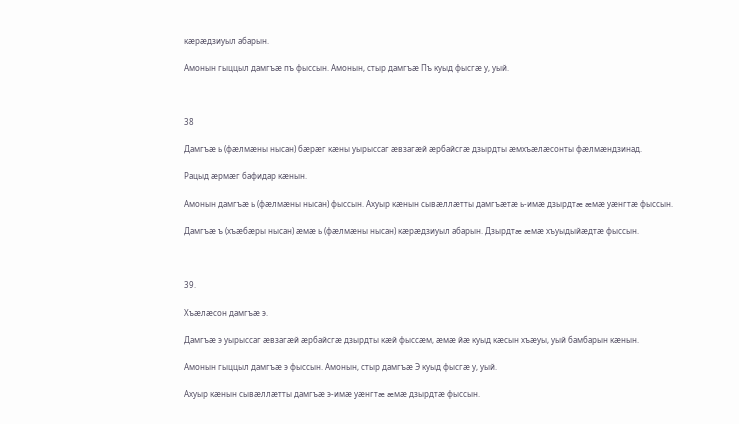кæрæдзиуыл абарын.

Амонын гыццыл дамгъæ пъ фыссын. Амонын, стыр дамгъæ Пъ куыд фысгæ у, уый.



38

Дамгъæ ь (фæлмæны нысан) бæрæг кæны уырыссаг æвзагæй æрбайсгæ дзырдты æмхъæлæсонты фæлмæндзинад.

Рацыд æрмæг бафидар кæнын.

Амонын дамгъæ ь (фæлмæны нысан) фыссын. Ахуыр кæнын сывæллæтты дамгъæтæ ь-имæ дзырдтæ æмæ уæнгтæ фыссын.

Дамгъæ ъ (хъæбæры нысан) æмæ ь (фæлмæны нысан) кæрæдзиуыл абарын. Дзырдтæ æмæ хъуыдыйæдтæ фыссын.



39.

Хъæлæсон дамгъæ э.

Дамгъæ э уырыссаг æвзагæй æрбайсгæ дзырдты кæй фыссæм, æмæ йæ куыд кæсын хъæуы, уый бамбарын кæнын.

Амонын гыццыл дамгъæ э фыссын. Амонын, стыр дамгъæ Э куыд фысгæ у, уый.

Ахуыр кæнын сывæллæтты дамгъæ э-имæ уæнгтæ æмæ дзырдтæ фыссын.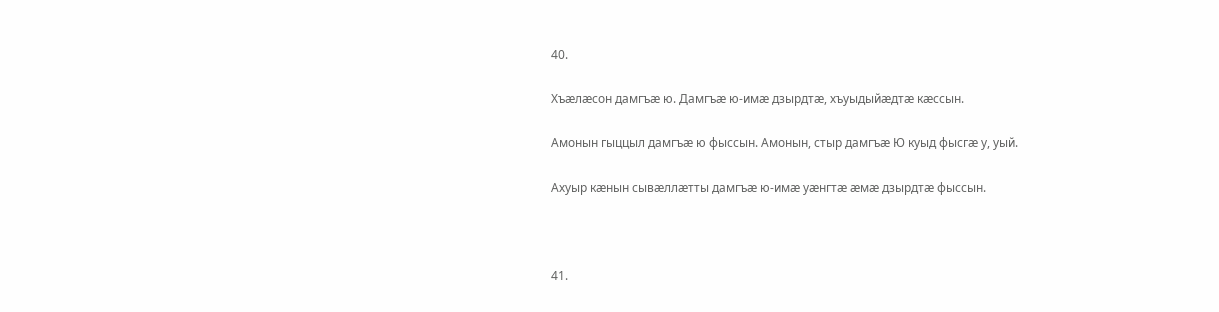40.

Хъæлæсон дамгъæ ю. Дамгъæ ю-имæ дзырдтæ, хъуыдыйæдтæ кæссын.

Амонын гыццыл дамгъæ ю фыссын. Амонын, стыр дамгъæ Ю куыд фысгæ у, уый.

Ахуыр кæнын сывæллæтты дамгъæ ю-имæ уæнгтæ æмæ дзырдтæ фыссын.



41.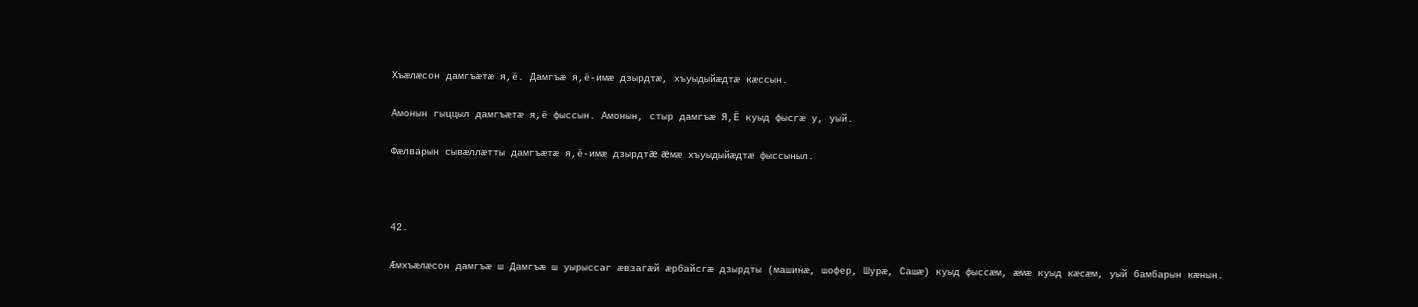Хъæлæсон дамгъæтæ я,ё. Дамгъæ я,ё-имæ дзырдтæ, хъуыдыйæдтæ кæссын.

Амонын гыццыл дамгъæтæ я,ё фыссын. Амонын, стыр дамгъæ Я,Ё куыд фысгæ у, уый.

Фæлварын сывæллæтты дамгъæтæ я,ё-имæ дзырдтæ æмæ хъуыдыйæдтæ фыссыныл.



42.

Æмхъæлæсон дамгъæ ш Дамгъæ ш уырыссаг æвзагæй æрбайсгæ дзырдты (машинæ, шофер, Шурæ, Сашæ) куыд фыссæм, æмæ куыд кæсæм, уый бамбарын кæнын.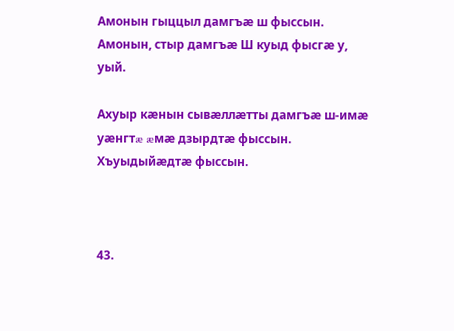Амонын гыццыл дамгъæ ш фыссын. Амонын, стыр дамгъæ Ш куыд фысгæ у, уый.

Ахуыр кæнын сывæллæтты дамгъæ ш-имæ уæнгтæ æмæ дзырдтæ фыссын. Хъуыдыйæдтæ фыссын.



43.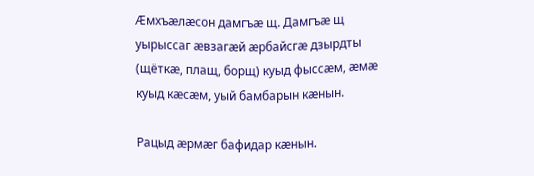Æмхъæлæсон дамгъæ щ. Дамгъæ щ уырыссаг æвзагæй æрбайсгæ дзырдты (щёткæ, плащ, борщ) куыд фыссæм, æмæ куыд кæсæм, уый бамбарын кæнын.

Рацыд æрмæг бафидар кæнын.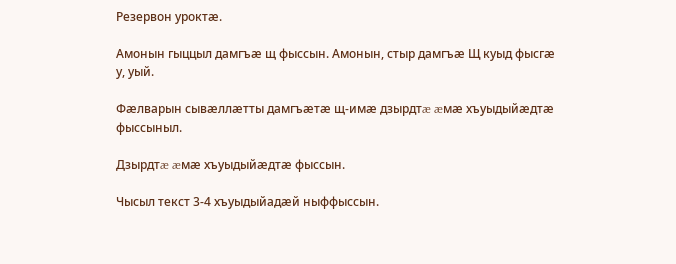Резервон уроктæ.

Амонын гыццыл дамгъæ щ фыссын. Амонын, стыр дамгъæ Щ куыд фысгæ у, уый.

Фæлварын сывæллæтты дамгъæтæ щ-имæ дзырдтæ æмæ хъуыдыйæдтæ фыссыныл.

Дзырдтæ æмæ хъуыдыйæдтæ фыссын.

Чысыл текст 3-4 хъуыдыйадæй ныффыссын.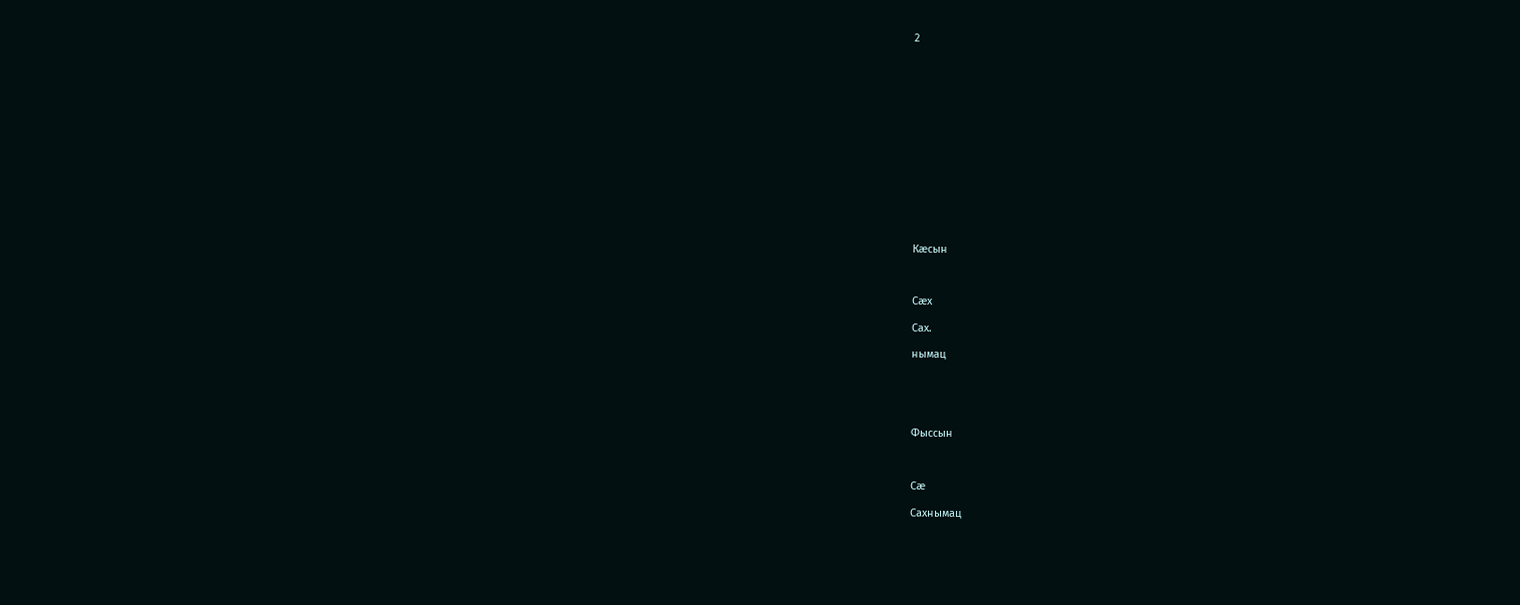2















Кæсын



Сæх

Сах.

нымац





Фыссын



Сæ

Сахнымац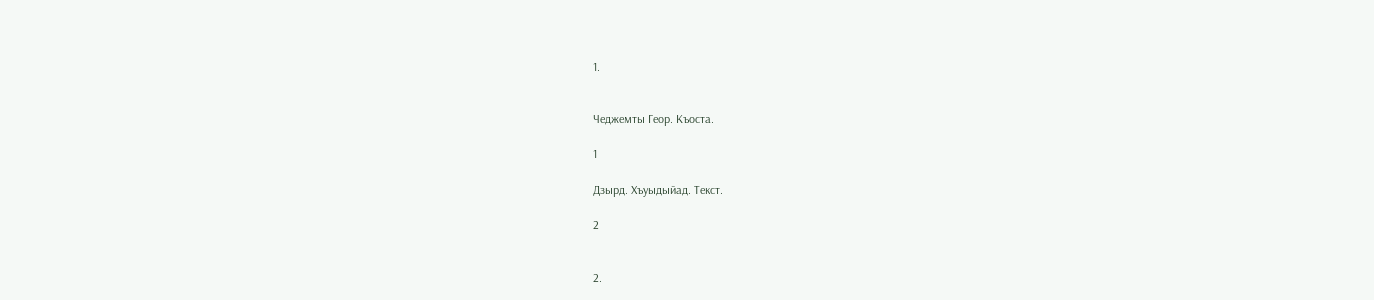1.


Чеджемты Геор. Къоста.

1

Дзырд. Хъуыдыйад. Текст.

2


2.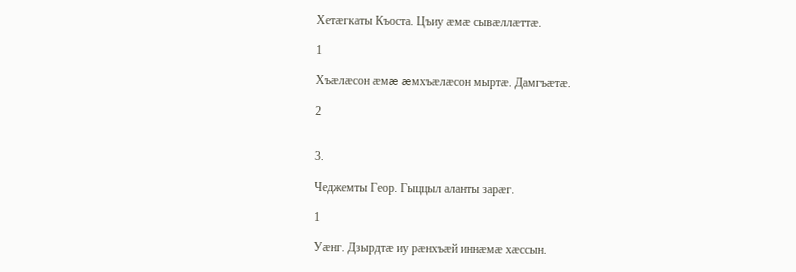Хетæгкаты Къоста. Цъиу æмæ сывæллæттæ.

1

Хъæлæсон æмæ æмхъæлæсон мыртæ. Дамгъæтæ.

2


3.

Чеджемты Геор. Гыццыл аланты зарæг.

1

Уæнг. Дзырдтæ иу рæнхъæй иннæмæ хæссын.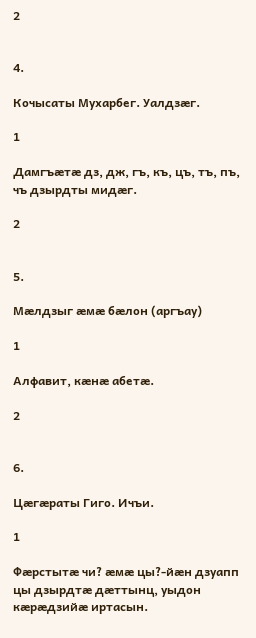2


4.

Кочысаты Мухарбег. Уалдзæг.

1

Дамгъæтæ дз, дж, гъ, къ, цъ, тъ, пъ, чъ дзырдты мидæг.

2


5.

Мæлдзыг æмæ бæлон (аргъау)

1

Алфавит, кæнæ абетæ.

2


6.

Цæгæраты Гиго. Ичъи.

1

Фæрстытæ чи? æмæ цы?-йæн дзуапп цы дзырдтæ дæттынц, уыдон кæрæдзийæ иртасын.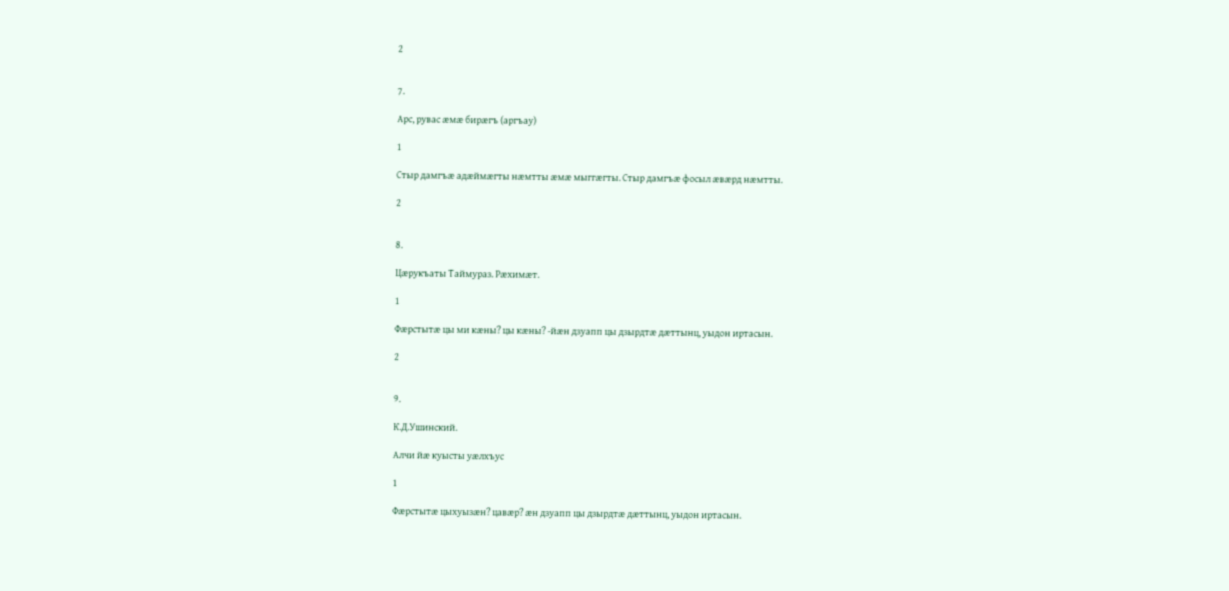2


7.

Арс, рувас æмæ бирæгъ (аргъау)

1

Стыр дамгъæ адæймæгты нæмтты æмæ мыггæгты. Стыр дамгъæ фосыл æвæрд нæмтты.

2


8.

Цæрукъаты Таймураз. Рæхимæт.

1

Фæрстытæ цы ми кæны? цы кæны? -йæн дзуапп цы дзырдтæ дæттынц, уыдон иртасын.

2


9.

К.Д.Ушинский.

Алчи йæ куысты уæлхъус

1

Фæрстытæ цыхуызæн? цавæр? æн дзуапп цы дзырдтæ дæттынц, уыдон иртасын.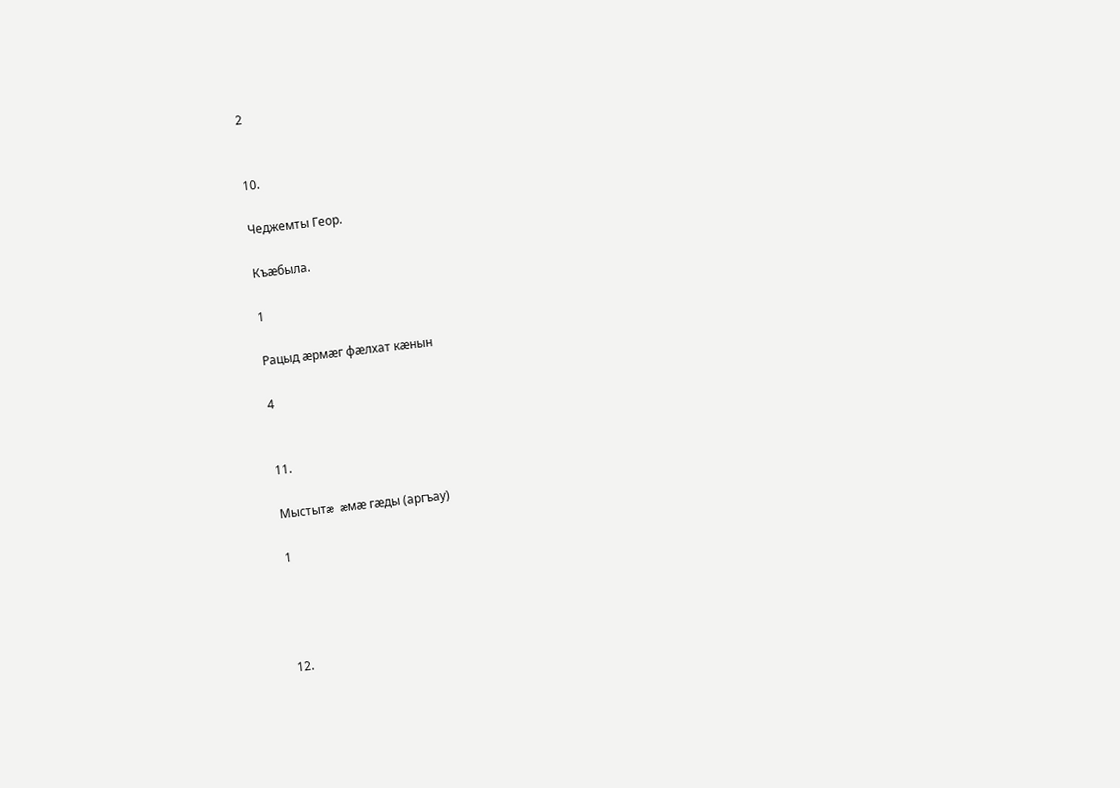2


10.

Чеджемты Геор.

Къæбыла.

1

Рацыд æрмæг фæлхат кæнын

4


11.

Мыстытæ æмæ гæды (аргъау)

1




12.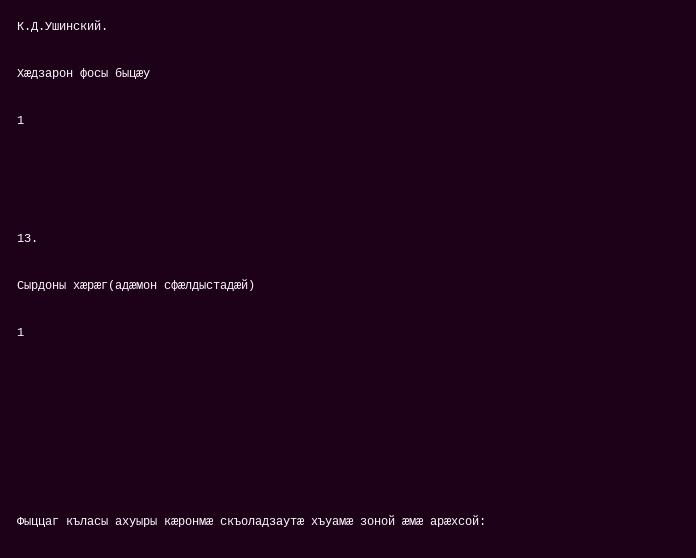К.Д.Ушинский.

Хæдзарон фосы быцæу

1




13.

Сырдоны хæрæг(адæмон сфæлдыстадæй)

1







Фыццаг къласы ахуыры кæронмæ скъоладзаутæ хъуамæ зоной æмæ арæхсой: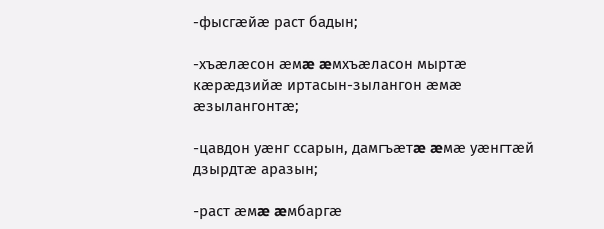-фысгæйæ раст бадын;

-хъæлæсон æмæ æмхъæласон мыртæ кæрæдзийæ иртасын-зылангон æмæ æзылангонтæ;

-цавдон уæнг ссарын, дамгъæтæ æмæ уæнгтæй дзырдтæ аразын;

-раст æмæ æмбаргæ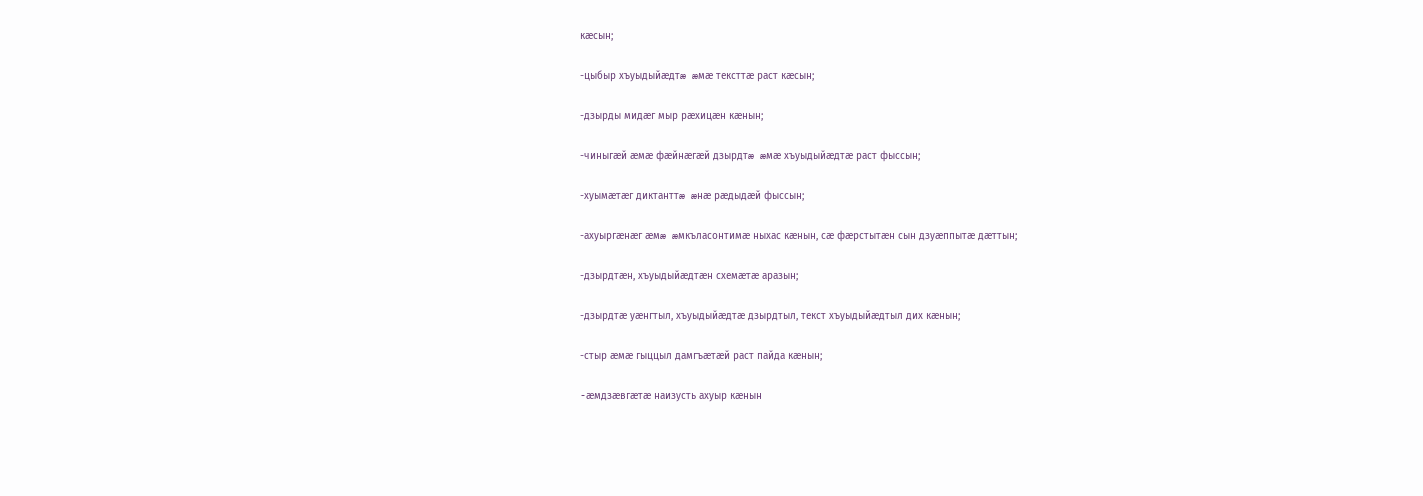кæсын;

-цыбыр хъуыдыйæдтæ æмæ тексттæ раст кæсын;

-дзырды мидæг мыр рæхицæн кæнын;

-чиныгæй æмæ фæйнæгæй дзырдтæ æмæ хъуыдыйæдтæ раст фыссын;

-хуымæтæг диктанттæ æнæ рæдыдæй фыссын;

-ахуыргæнæг æмæ æмкъласонтимæ ныхас кæнын, сæ фæрстытæн сын дзуæппытæ дæттын;

-дзырдтæн, хъуыдыйæдтæн схемæтæ аразын;

-дзырдтæ уæнгтыл, хъуыдыйæдтæ дзырдтыл, текст хъуыдыйæдтыл дих кæнын;

-стыр æмæ гыццыл дамгъæтæй раст пайда кæнын;

-æмдзæвгæтæ наизусть ахуыр кӕнын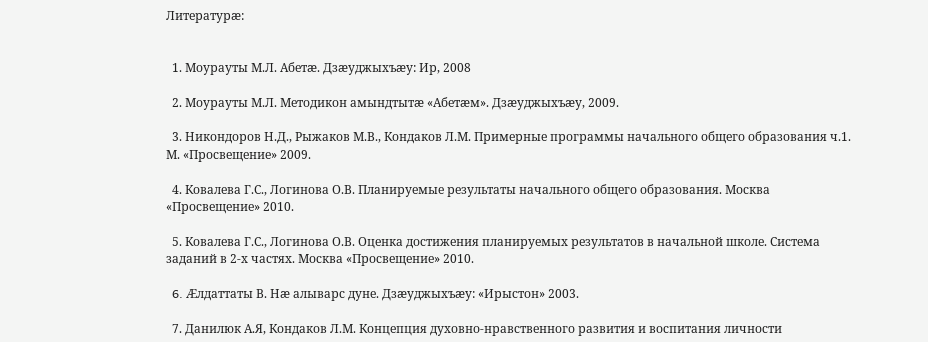Литературæ:


  1. Моурауты М.Л. Абетæ. Дзæуджыхъæу: Ир, 2008

  2. Моурауты М.Л. Методикон амындтытæ «Абетæм». Дзæуджыхъæу, 2009.

  3. Никондоров Н.Д., Рыжаков М.В., Кондаков Л.М. Примерные программы начального общего образования ч.1. М. «Просвещение» 2009.

  4. Ковалева Г.С., Логинова О.В. Планируемые результаты начального общего образования. Москва «Просвещение» 2010.

  5. Ковалева Г.С., Логинова О.В. Оценка достижения планируемых результатов в начальной школе. Система заданий в 2-х частях. Москва «Просвещение» 2010.

  6. Æлдаттаты В. Нæ алыварс дуне. Дзæуджыхъæу: «Ирыстон» 2003.

  7. Данилюк А.Я, Кондаков Л.М. Концепция духовно-нравственного развития и воспитания личности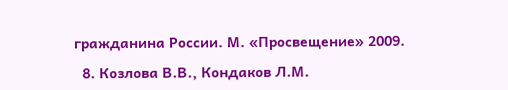гражданина России. М. «Просвещение» 2009.

  8. Козлова В.В., Кондаков Л.М.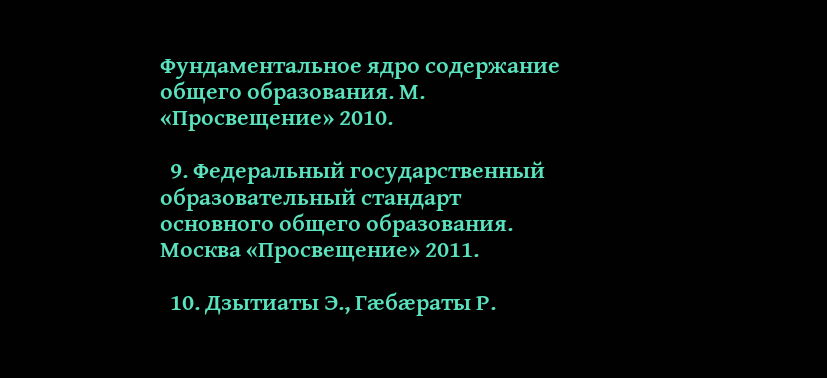Фундаментальное ядро содержание общего образования. М. «Просвещение» 2010.

  9. Федеральный государственный образовательный стандарт основного общего образования. Москва «Просвещение» 2011.

  10. Дзытиаты Э., Гæбæраты Р.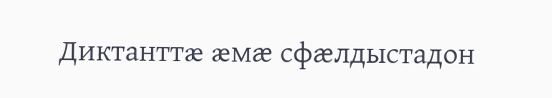Диктанттæ æмæ сфæлдыстадон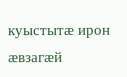куыстытæ ирон æвзагæй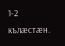1-2 кълæстæн.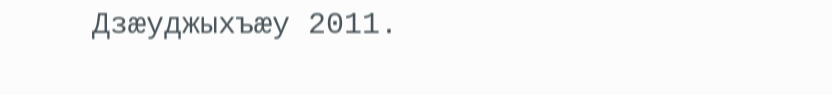Дзæуджыхъæу 2011.